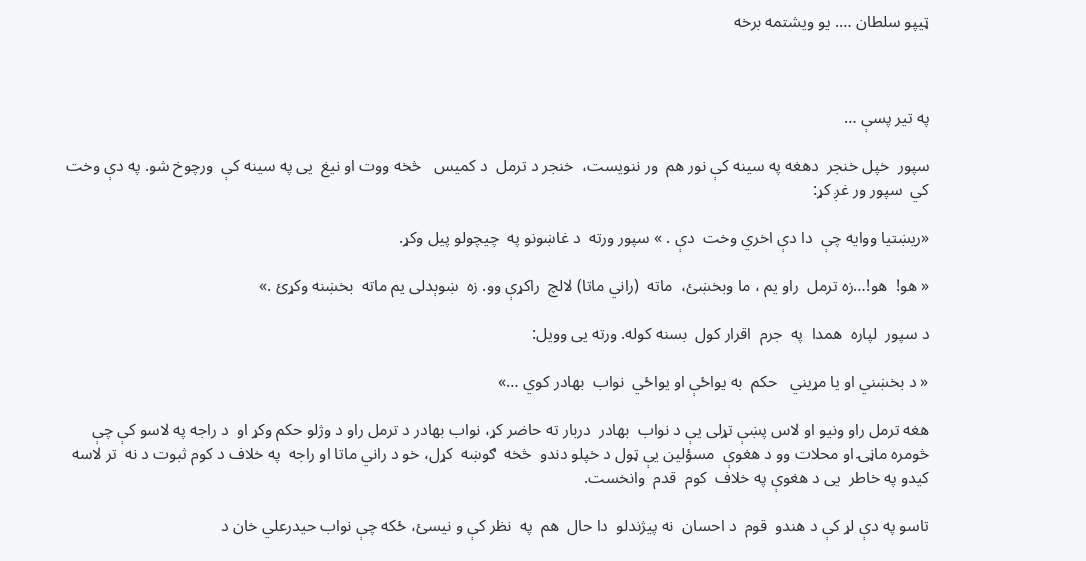ټیپو سلطان …. یو ویشتمه برخه



په تیر پسې …

سپور  خپل خنجر  دهغه په سینه کې نور هم  ور ننویست،  خنجر د ترمل  د کمیس   څخه ووت او نیغ  یی په سینه کې  ورچوخ شو. په دې وخت کي  سپور ور غږ کړ:

«ریښتیا ووایه چې  دا دې اخري وخت  دې . » سپور ورته  د غاښونو په  چیچولو پیل وکړ.

« هو!  هو!…زه ترمل  راو یم ، ما وبخښئ،  ماته  (راني ماتا) لالچ  راکړې وو. زه  ښوېدلی یم ماته  بخښنه وکړئ .»

د سپور  لپاره  همدا  په  جرم  اقرار کول  بسنه کوله. ورته یی وویل:

« د بخښني او یا مړیني   حکم  به یواځې او یواځي  نواب  بهادر کوي …»

هغه ترمل راو ونیو او لاس پښې تړلی یې د نواب  بهادر  دربار ته حاضر کړ، نواب بهادر د ترمل راو د وژلو حکم وکړ او  د راجه په لاسو کې چې څومره ماڼۍ او محلات وو د هغوې  مسؤلین یې ټول د خپلو دندو  څخه  ګوښه  کړل، خو د راني ماتا او راجه  په خلاف د کوم ثبوت د نه  تر لاسه کیدو په خاطر  یی د هغوې په خلاف  کوم  قدم  وانخست.

تاسو په دې لړ کې د هندو  قوم  د احسان  نه پیژندلو  دا حال  هم  په  نظر کې و نیسئ، ځکه چې نواب حیدرعلي خان د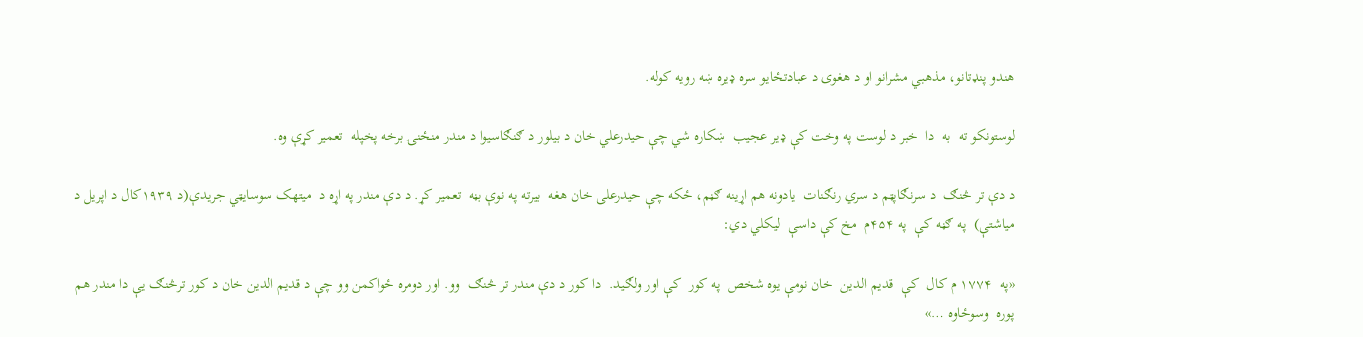هندو پنډتانو، مذهبي مشرانو او د هغوی د عبادتځایو سره ډیره ښه رویه کوله.

لوستونکو ته  به  دا  خبر د لوست په وخت کې ډیر عجیب  ښکاره شي چې حیدرعلي خان د بیلور د ګنګاسیوا د مندر منځنۍ برخه پخپله  تعمیر کړې وه.

د دې تر څنګ  د سرنګاپټم د سري رنګنات  یادونه هم اړینه ګڼم، ځکه چې حیدرعلی خان هغه  بیرته په نوې بڼه  تعمیر کړ. د دې مندر په اړه د  میتهک سوسایټي جریدې(د ۱۹۳۹کال د اپریل د میاشتې)  په ګڼه کې  په ۴۵۴م  مخ کې داسې  لیکلي دي:

«په  ۱۷۷۴ م کال  کې  قدیم الدین  خان نومې یوه شخص  په کور  کې اور ولګید.  دا کور د دې مندر تر څنګ  وو. اور دومره ځواکمن وو چې د قدیم الدین خان د کور ترڅنګ یې دا مندر هم  پوره  وسوځاوه …»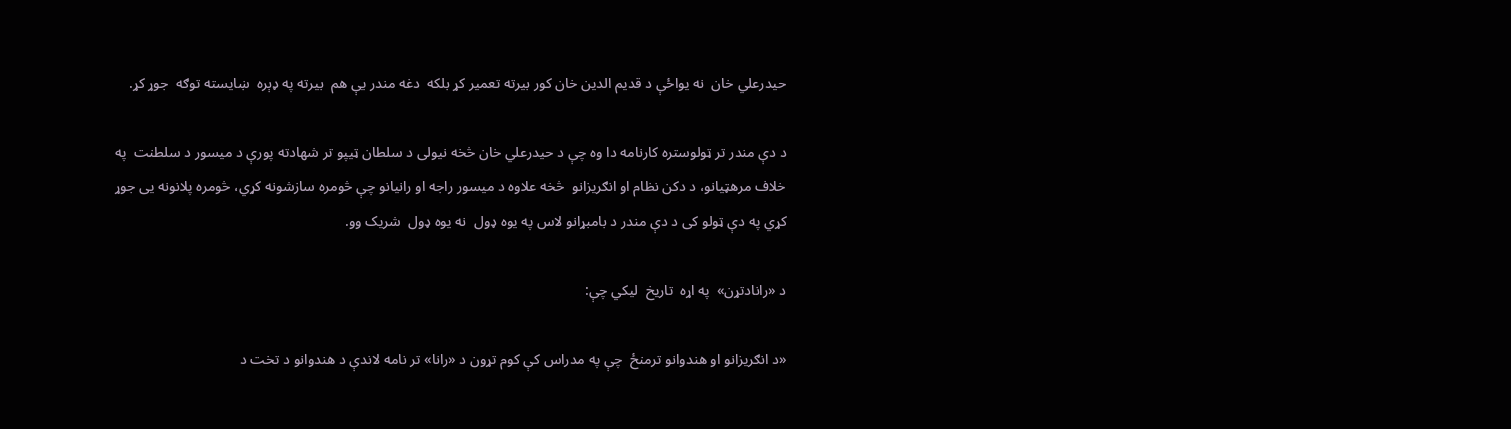حیدرعلي خان  نه یواځې د قدیم الدین خان کور بیرته تعمیر کړ بلکه  دغه مندر یې هم  بیرته په ډېره  ښایسته توګه  جوړ کړ.

د دې مندر تر ټولوستره کارنامه دا وه چې د حیدرعلي خان څخه نیولی د سلطان ټیپو تر شهادته پورې د میسور د سلطنت  په خلاف مرهټیانو، د دکن نظام او انګریزانو  څخه علاوه د میسور راجه او رانیانو چې څومره سازشونه کړي، څومره پلانونه یی جوړ کړي په دې ټولو کی د دې مندر د بامبړانو لاس په یوه ډول  نه یوه ډول  شریک وو.

د «رانادتړن»  په اړه  تاریخ  لیکي چې:

«د انګریزانو او هندوانو ترمنځ  چې په مدراس کې کوم تړون د «رانا» تر نامه لاندې د هندوانو د تخت د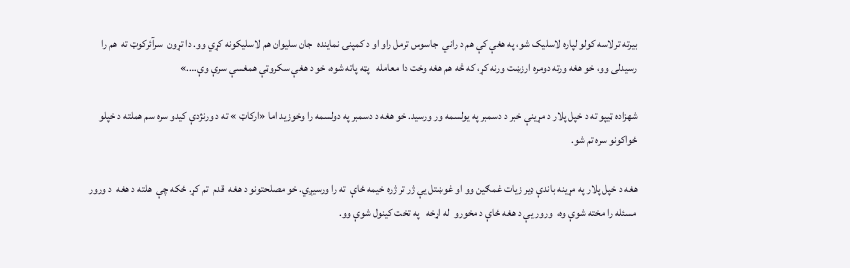بیرته ترلاسه کولو لپاره لاسلیک شو، په هغې کې هم د راني  جاسوس ترمل راو او د کمپنۍ نماینده  جان سلیوان هم لاسلیکونه کړي وو. دا تړون  سرآئرکوټ ته  هم را رسیدلی وو، خو هغه ورته دومره ارزښت ورنه کړ، که څه هم هغه وخت دا معامله   پټه پاته شوه، خو د هغې سکروټې همغسې سرې وې….»

شهزاده ټیپو ته د خپل پلار د مړینې خبر د دسمبر په یولسمه ور ورسید. خو هغه د دسمبر په دولسمه را وخوزید اما «ارکاټ » ته د ورنژدې کیدو سره سم هملته د خپلو ځواکونو سره تم شو.

هغه د خپل پلار په مړینه باندې ډیر زیات غمګین وو او غوښتل یې ژر تر ژره خیمه ځاې  ته را ورسیږي. خو مصلحتونو د هغه  قدم  تم کړ. ځکه چې  هلته د هغه  د ورور  مسئله را مخته شوې وه،  ورور یې د هغه ځاې د مخورو  له اړخه   په تخت کینول شوې وو.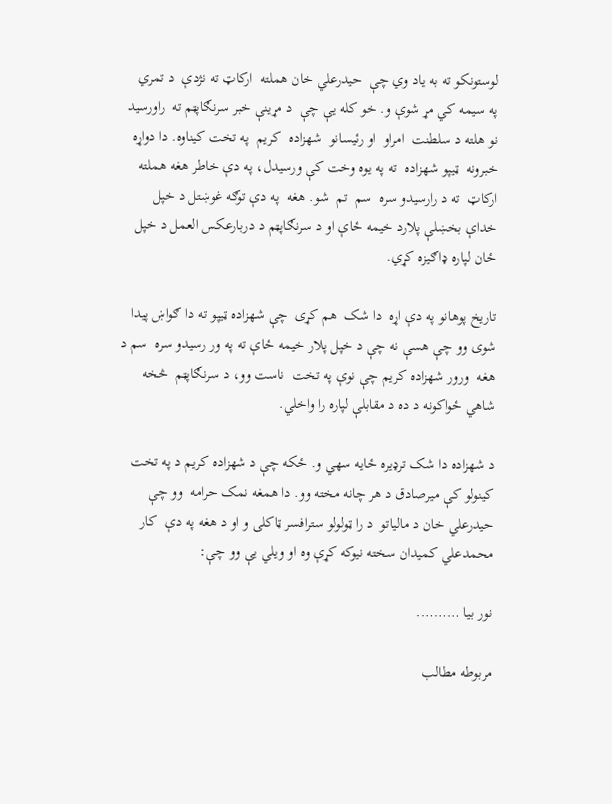لوستونکو ته به یاد وي چې  حیدرعلي خان هملته  ارکاټ ته نژدې  د تمري   په سیمه کي مړ شوې و. خو کله یې چې  د مړینې خبر سرنګاپټم ته  راورسید نو هلته د سلطنت  امراو  او رئیسانو  شهزاده  کریم  په تخت کیناوه. دا دواړه خبرونه  ټیپو شهزاده  ته په یوه وخت کې ورسیدل، په دې خاطر هغه هملته  ارکاټ  ته د رارسیدو سره  سم  تم  شو. هغه  په دې توګه غوښتل د خپل خداې بخښلې پلارد خیمه ځاې او د سرنګاپټم د دربارعکس العمل د خپل ځان لپاره ډاګیزه کړي.

تاریخ پوهانو په دې اړه  دا شک  هم کړی  چې شهزاده ټيپو ته دا ګواښ پیدا شوی وو چې هسې نه چې د خپل پلار خیمه ځاې ته په ور رسیدو سره  سم د هغه  ورور شهزاده کریم چې نوې په تخت  ناست وو، د سرنګاپټم  څخه شاهي ځواکونه د ده د مقابلې لپاره را واخلي.

د شهزاده دا شک ترډیره ځایه سهي و. ځکه چې د شهزاده کریم د په تخت کینولو کې میرصادق د هر چانه مخته وو. دا همغه نمک حرامه  وو چې حیدرعلي خان د مالیاتو  د را ټولولو سترافسر ټاکلی و او د هغه په دې  کار  محمدعلي کمیدان سخته نیوکه کړې وه او ویلي یې وو چې:

نور بیا ……….

مربوطه مطالب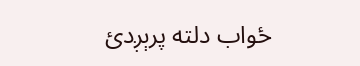ځواب دلته پرېږدئ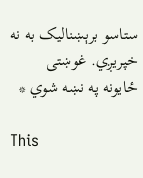ستاسو برېښناليک به نه خپريږي. غوښتى ځایونه په نښه شوي *

This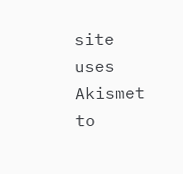site uses Akismet to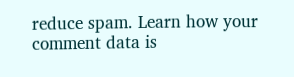reduce spam. Learn how your comment data is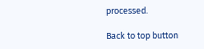processed.

Back to top button